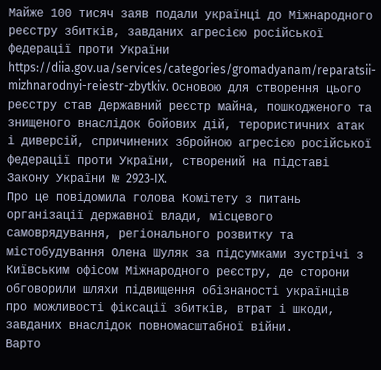Майже 100 тисяч заяв подали українці до Міжнародного реєстру збитків, завданих агресією російської федерації проти України https://diia.gov.ua/services/categories/gromadyanam/reparatsii-mizhnarodnyi-reiestr-zbytkiv. Основою для створення цього реєстру став Державний реєстр майна, пошкодженого та знищеного внаслідок бойових дій, терористичних атак і диверсій, спричинених збройною агресією російської федерації проти України, створений на підставі Закону України № 2923‑IX.
Про це повідомила голова Комітету з питань організації державної влади, місцевого самоврядування, регіонального розвитку та містобудування Олена Шуляк за підсумками зустрічі з Київським офісом Міжнародного реєстру, де сторони обговорили шляхи підвищення обізнаності українців про можливості фіксації збитків, втрат і шкоди, завданих внаслідок повномасштабної війни.
Варто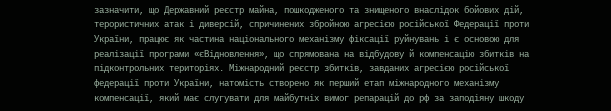зазначити, що Державний реєстр майна, пошкодженого та знищеного внаслідок бойових дій, терористичних атак і диверсій, спричинених збройною агресією російської Федерації проти України, працює як частина національного механізму фіксації руйнувань і є основою для реалізації програми «єВідновлення», що спрямована на відбудову й компенсацію збитків на підконтрольних територіях. Міжнародний реєстр збитків, завданих агресією російської федерації проти України, натомість створено як перший етап міжнародного механізму компенсації, який має слугувати для майбутніх вимог репарацій до рф за заподіяну шкоду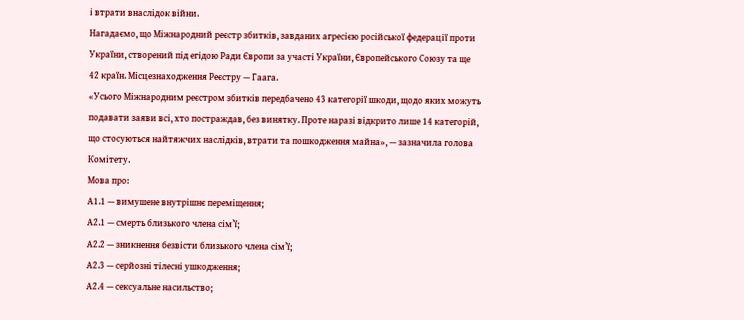і втрати внаслідок війни.
Нагадаємо, що Міжнародний реєстр збитків, завданих агресією російської федерації проти України, створений під егідою Ради Європи за участі України, Європейського Союзу та ще 42 країн. Місцезнаходження Реєстру — Гаага.
«Усього Міжнародним реєстром збитків передбачено 43 категорії шкоди, щодо яких можуть подавати заяви всі, хто постраждав, без винятку. Проте наразі відкрито лише 14 категорій, що стосуються найтяжчих наслідків, втрати та пошкодження майна», — зазначила голова Комітету.
Мова про:
А1.1 — вимушене внутрішнє переміщення;
А2.1 — смерть близького члена сімʼї;
А2.2 — зникнення безвісти близького члена сімʼї;
А2.3 — серйозні тілесні ушкодження;
А2.4 — сексуальне насильство;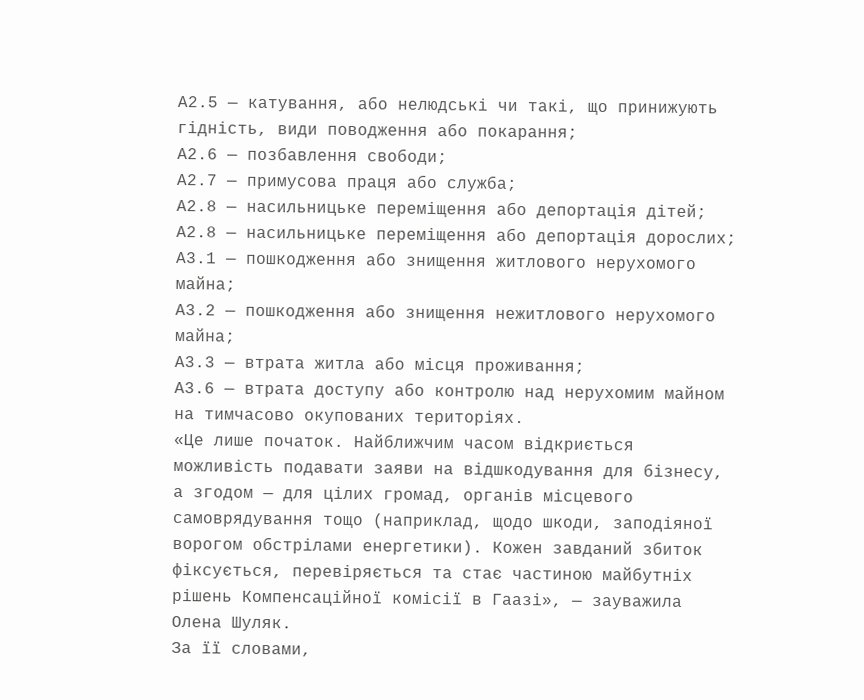А2.5 — катування, або нелюдські чи такі, що принижують гідність, види поводження або покарання;
А2.6 — позбавлення свободи;
А2.7 — примусова праця або служба;
А2.8 — насильницьке переміщення або депортація дітей;
А2.8 — насильницьке переміщення або депортація дорослих;
А3.1 — пошкодження або знищення житлового нерухомого майна;
А3.2 — пошкодження або знищення нежитлового нерухомого майна;
А3.3 — втрата житла або місця проживання;
А3.6 — втрата доступу або контролю над нерухомим майном на тимчасово окупованих територіях.
«Це лише початок. Найближчим часом відкриється можливість подавати заяви на відшкодування для бізнесу, а згодом — для цілих громад, органів місцевого самоврядування тощо (наприклад, щодо шкоди, заподіяної ворогом обстрілами енергетики). Кожен завданий збиток фіксується, перевіряється та стає частиною майбутніх рішень Компенсаційної комісії в Гаазі», — зауважила Олена Шуляк.
За її словами,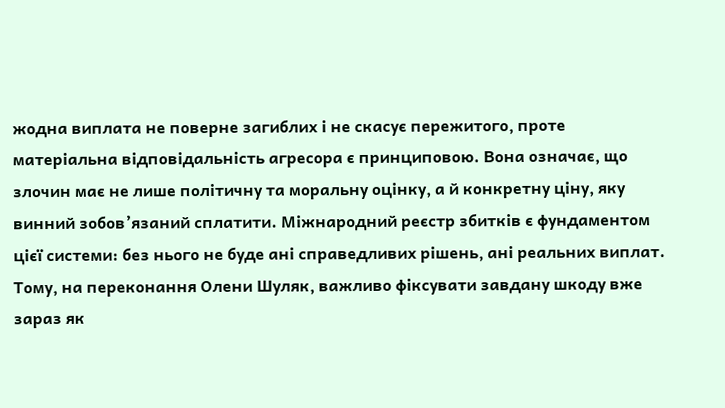жодна виплата не поверне загиблих і не скасує пережитого, проте матеріальна відповідальність агресора є принциповою. Вона означає, що злочин має не лише політичну та моральну оцінку, а й конкретну ціну, яку винний зобов’язаний сплатити. Міжнародний реєстр збитків є фундаментом цієї системи: без нього не буде ані справедливих рішень, ані реальних виплат. Тому, на переконання Олени Шуляк, важливо фіксувати завдану шкоду вже зараз як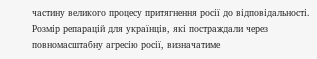частину великого процесу притягнення росії до відповідальності.
Розмір репарацій для українців, які постраждали через повномасштабну агресію росії, визначатиме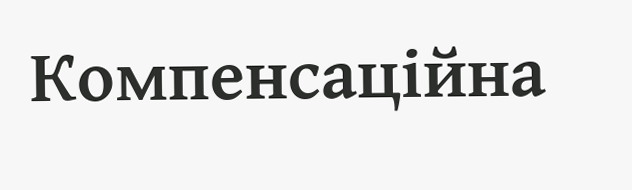Компенсаційна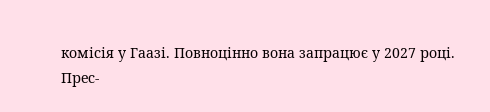комісія у Гаазі. Повноцінно вона запрацює у 2027 році.
Прес-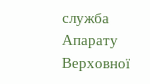служба Апарату Верховної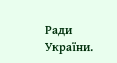Ради України.